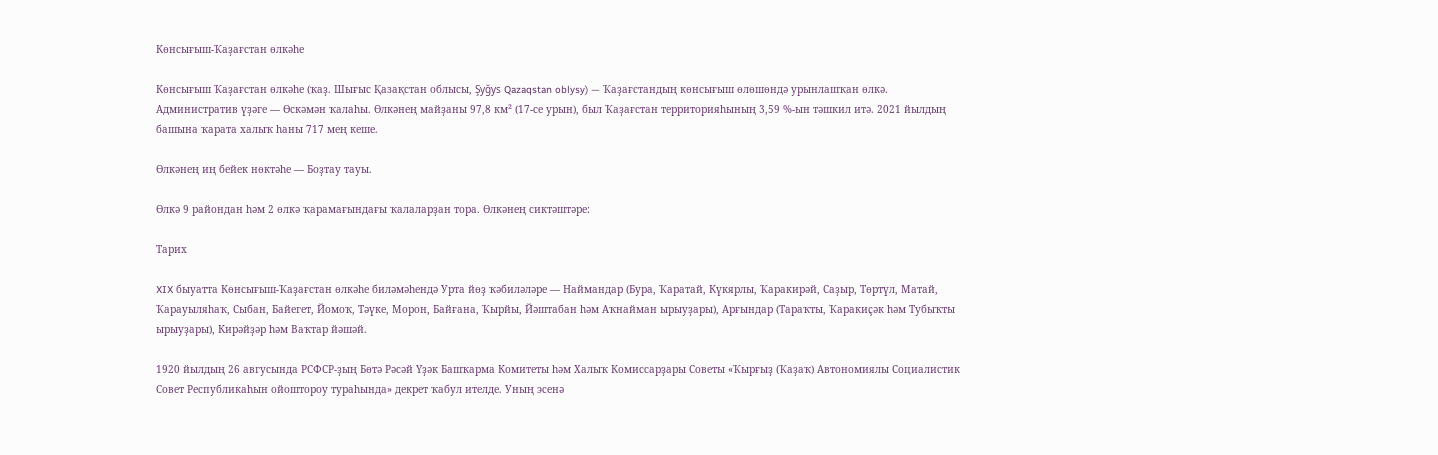Көнсығыш-Ҡаҙағстан өлкәһе

Көнсығыш Ҡаҙағстан өлкәһе (ҡаҙ. Шығыс Қазақстан облысы, Şyğys Qazaqstan oblysy) — Ҡаҙағстандың көнсығыш өлөшөндә урынлашҡан өлкә. Административ үҙәге — Өскәмән ҡалаһы. Өлкәнең майҙаны 97,8 км² (17-се урын), был Ҡаҙағстан территорияһының 3,59 %-ын тәшкил итә. 2021 йылдың башына ҡарата халыҡ һаны 717 мең кеше.

Өлкәнең иң бейек нөктәһе — Боҙтау тауы.

Өлкә 9 райондан һәм 2 өлкә ҡарамағындағы ҡалаларҙан тора. Өлкәнең сиктәштәре:

Тарих

XIX быуатта Көнсығыш-Ҡаҙағстан өлкәһе биләмәһендә Урта йөҙ ҡәбиләләре — Наймандар (Бура, Ҡаратай, Күкярлы, Ҡаракирәй, Саҙыр, Төртүл, Матай, Ҡарауыляһаҡ, Сыбан, Байегет, Йомоҡ, Тәүке, Морон, Байғана, Ҡырйы, Йәштабан һәм Аҡнайман ырыуҙары), Арғындар (Тараҡты, Ҡаракиҫәк һәм Тубыҡты ырыуҙары), Кирәйҙәр һәм Ваҡтар йәшәй.

1920 йылдың 26 авгусында РСФСР-ҙың Бөтә Рәсәй Үҙәк Башҡарма Комитеты һәм Халыҡ Комиссарҙары Советы «Ҡырғыҙ (Ҡаҙаҡ) Автономиялы Социалистик Совет Республикаһын ойоштороу тураһында» декрет ҡабул ителде. Уның эсенә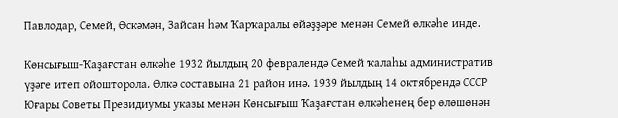Павлодар, Семей, Өскәмән, Зайсан һәм Ҡарҡаралы өйәҙҙәре менән Семей өлкәһе инде.

Көнсығыш-Ҡаҙағстан өлкәһе 1932 йылдың 20 февралендә Семей ҡалаһы административ үҙәге итеп ойошторола. Өлкә составына 21 район инә. 1939 йылдың 14 октябрендә СССР Юғары Советы Президиумы указы менән Көнсығыш Ҡаҙағстан өлкәһенең бер өлөшөнән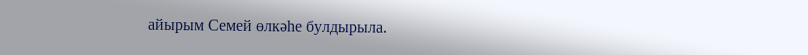айырым Семей өлкәһе булдырыла.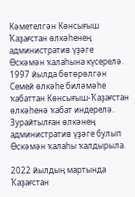Кәметелгән Көнсығыш Ҡаҙағстан өлкәһенең административ үҙәге Өскәмән ҡалаһына күсерелә. 1997 йылда бөтөрөлгән Семей өлкәһе биләмәһе ҡабаттан Көнсығыш-Ҡаҙағстан өлкәһенә ҡабат индерелә. Зурайтылған өлкәнең административ үҙәге булып Өскәмән ҡалаһы ҡалдырыла.

2022 йылдың мартында Ҡаҙағстан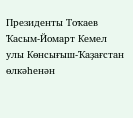Президенты Тоҡаев Ҡасым-Йомарт Кемел улы Көнсығыш-Ҡаҙағстан өлкәһенән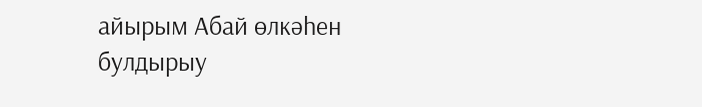айырым Абай өлкәһен булдырыу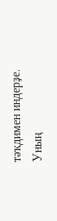тәҡдимен индерҙе. Уның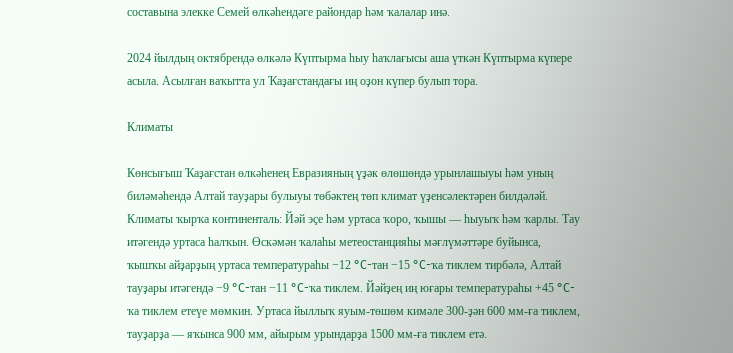составына элекке Семей өлкәһендәге райондар һәм ҡалалар инә.

2024 йылдың октябрендә өлкәлә Күптырма һыу һаҡлағысы аша үткән Күптырма күпере асыла. Асылған ваҡытта ул Ҡаҙағстандағы иң оҙон күпер булып тора.

Климаты

Көнсығыш Ҡаҙағстан өлкәһенең Евразияның үҙәк өлөшөндә урынлашыуы һәм уның биләмәһендә Алтай тауҙары булыуы төбәктең төп климат үҙенсәлектәрен билдәләй. Климаты ҡырҡа континенталь: Йәй эҫе һәм уртаса ҡоро, ҡышы — һыуыҡ һәм ҡарлы. Тау итәгендә уртаса һалҡын. Өскәмән ҡалаһы метеостанцияһы мәғлүмәттәре буйынса, ҡышҡы айҙарҙың уртаса температураһы −12 °C-тан −15 °C-ҡа тиклем тирбәлә, Алтай тауҙары итәгендә −9 °C-тан −11 °C-ҡа тиклем. Йәйҙең иң юғары температураһы +45 °C-ҡа тиклем етеүе мөмкин. Уртаса йыллыҡ яуым-төшөм кимәле 300-ҙән 600 мм-ға тиклем, тауҙарҙа — яҡынса 900 мм, айырым урындарҙа 1500 мм-ға тиклем етә.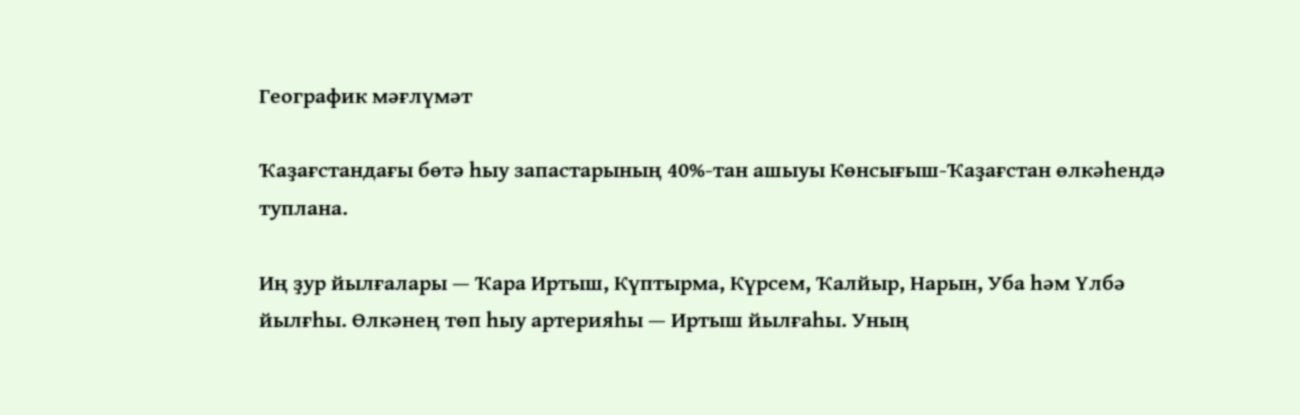Географик мәғлүмәт

Ҡаҙағстандағы бөтә һыу запастарының 40%-тан ашыуы Көнсығыш-Ҡаҙағстан өлкәһендә туплана.

Иң ҙур йылғалары — Ҡара Иртыш, Күптырма, Күрсем, Ҡалйыр, Нарын, Уба һәм Үлбә йылғһы. Өлкәнең төп һыу артерияһы — Иртыш йылғаһы. Уның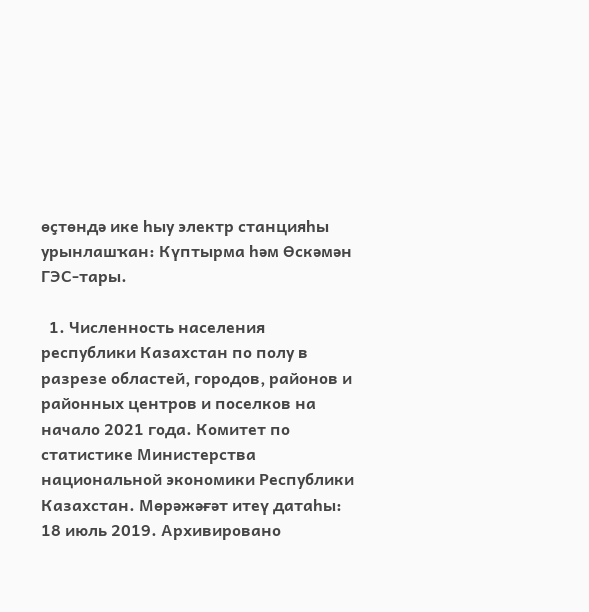өҫтөндә ике һыу электр станцияһы урынлашҡан: Күптырма һәм Өскәмән ГЭС-тары.

  1. Численность населения республики Казахстан по полу в разрезе областей, городов, районов и районных центров и поселков на начало 2021 года. Комитет по статистике Министерства национальной экономики Республики Казахстан. Мөрәжәғәт итеү датаһы: 18 июль 2019. Архивировано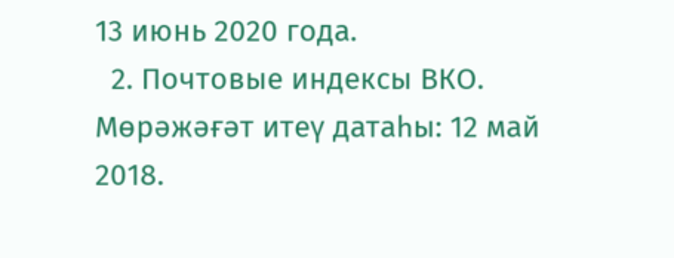13 июнь 2020 года.
  2. Почтовые индексы ВКО. Мөрәжәғәт итеү датаһы: 12 май 2018.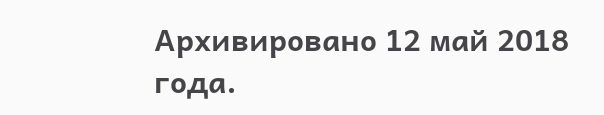Архивировано 12 май 2018 года.